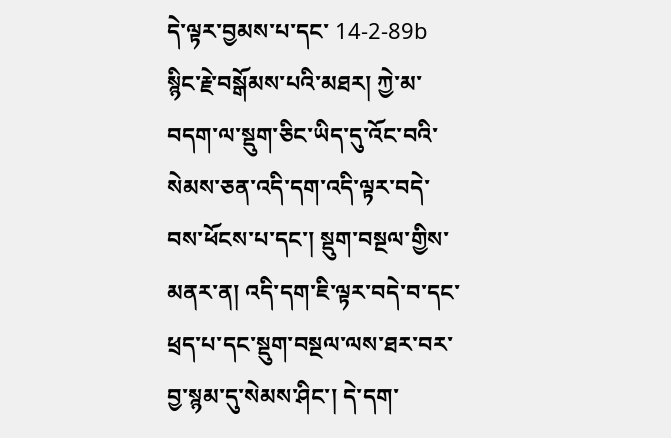དེ་ལྟར་བྱམས་པ་དང་ 14-2-89b སྙིང་རྗེ་བསྒོམས་པའི་མཐར། ཀྱེ་མ་བདག་ལ་སྡུག་ཅིང་ཡིད་དུ་འོང་བའི་སེམས་ཅན་འདི་དག་འདི་ལྟར་བདེ་བས་ཕོངས་པ་དང་། སྡུག་བསྔལ་གྱིས་མནར་ན། འདི་དག་ཇི་ལྟར་བདེ་བ་དང་ཕྲད་པ་དང་སྡུག་བསྔལ་ལས་ཐར་བར་བྱ་སྙམ་དུ་སེམས་ཤིང་། དེ་དག་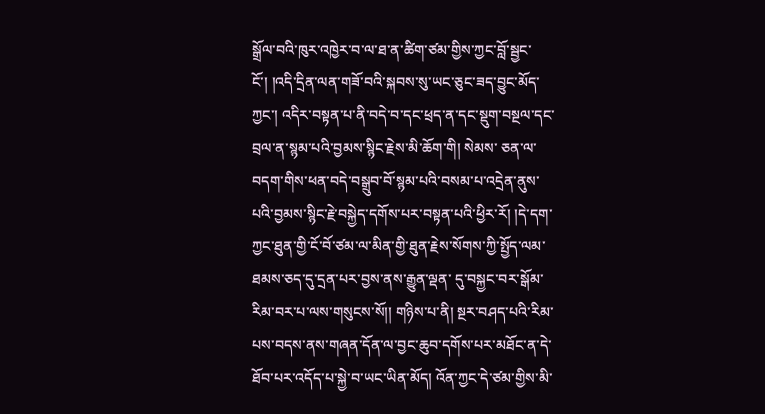སྒྲོལ་བའི་ཁུར་འཁྱེར་བ་ལ་ཐ་ན་ཚིག་ཙམ་གྱིས་ཀྱང་བློ་སྦྱང་ངོ་། །འདི་དྲིན་ལན་གཟོ་བའི་སྐབས་སུ་ཡང་ཅུང་ཟད་བྱུང་མོད་ཀྱང་། འདིར་བསྟན་པ་ནི་བདེ་བ་དང་ཕྲད་ན་དང་སྡུག་བསྔལ་དང་བྲལ་ན་སྙམ་པའི་བྱམས་སྙིང་རྗེས་མི་ཆོག་གི། སེམས་ ཅན་ལ་བདག་གིས་ཕན་བདེ་བསྒྲུབ་བོ་སྙམ་པའི་བསམ་པ་འདྲེན་ནུས་པའི་བྱམས་སྙིང་རྗེ་བསྐྱེད་དགོས་པར་བསྟན་པའི་ཕྱིར་རོ། །དེ་དག་ཀྱང་ཐུན་གྱི་ངོ་བོ་ཙམ་ལ་མིན་གྱི་ཐུན་རྗེས་སོགས་ཀྱི་སྤྱོད་ལམ་ཐམས་ཅད་དུ་དྲན་པར་བྱས་ནས་རྒྱུན་ལྡན་ དུ་བསྐྱང་བར་སྒོམ་རིམ་བར་པ་ལས་གསུངས་སོ།། གཉིས་པ་ནི། སྔར་བཤད་པའི་རིམ་པས་བདས་ནས་གཞན་དོན་ལ་བྱང་ཆུབ་དགོས་པར་མཐོང་ན་དེ་ཐོབ་པར་འདོད་པ་སྐྱེ་བ་ཡང་ཡིན་མོད། འོན་ཀྱང་དེ་ཙམ་གྱིས་མི་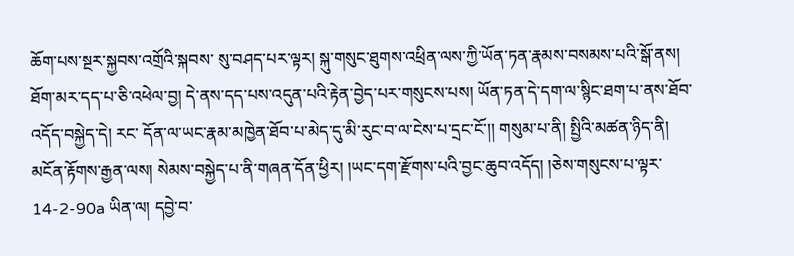ཆོག་པས་སྔར་སྐྱབས་འགྲོའི་སྐབས་ སུ་བཤད་པར་ལྟར། སྐུ་གསུང་ཐུགས་འཕྲིན་ལས་ཀྱི་ཡོན་ཏན་རྣམས་བསམས་པའི་སྒོ་ནས། ཐོག་མར་དད་པ་ཅི་འཕེལ་བྱ། དེ་ནས་དད་པས་འདུན་པའི་རྟེན་བྱེད་པར་གསུངས་པས། ཡོན་ཏན་དེ་དག་ལ་སྙིང་ཐག་པ་ནས་ཐོབ་འདོད་བསྐྱེད་དེ། རང་ དོན་ལ་ཡང་རྣམ་མཁྱེན་ཐོབ་པ་མེད་དུ་མི་རུང་བ་ལ་ངེས་པ་དྲང་ངོ་།། གསུམ་པ་ནི། སྤྱིའི་མཚན་ཉིད་ནི། མངོན་རྟོགས་རྒྱན་ལས། སེམས་བསྐྱེད་པ་ནི་གཞན་དོན་ཕྱིར། །ཡང་དག་རྫོགས་པའི་བྱང་ཆུབ་འདོད། །ཅེས་གསུངས་པ་ལྟར་ 14-2-90a ཡིན་ལ། དབྱེ་བ་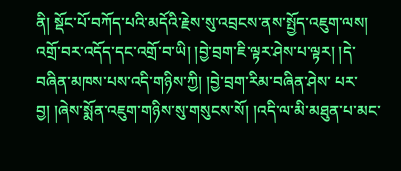ནི། སྡོང་པོ་བཀོད་པའི་མདོའི་རྗེས་སུ་འབྲངས་ནས་སྤྱོད་འཇུག་ལས། འགྲོ་བར་འདོད་དང་འགྲོ་བ་ཡི། །བྱེ་བྲག་ཇི་ལྟར་ཤེས་པ་ལྟར། །དེ་བཞིན་མཁས་པས་འདི་གཉིས་ཀྱི། །བྱེ་བྲག་རིམ་བཞིན་ཤེས་ པར་བྱ། །ཞེས་སྨོན་འཇུག་གཉིས་སུ་གསུངས་སོ། །འདི་ལ་མི་མཐུན་པ་མང་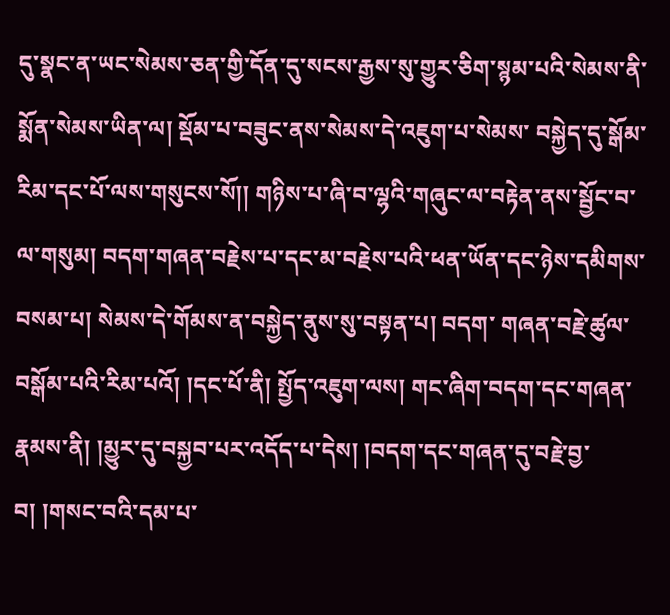དུ་སྣང་ན་ཡང་སེམས་ཅན་གྱི་དོན་དུ་སངས་རྒྱས་སུ་གྱུར་ཅིག་སྙམ་པའི་སེམས་ནི་སྨོན་སེམས་ཡིན་ལ། སྡོམ་པ་བཟུང་ནས་སེམས་དེ་འཇུག་པ་སེམས་ བསྐྱེད་དུ་སྒོམ་རིམ་དང་པོ་ལས་གསུངས་སོ།། གཉིས་པ་ཞི་བ་ལྷའི་གཞུང་ལ་བརྟེན་ནས་སྦྱོང་བ་ལ་གསུམ། བདག་གཞན་བརྗེས་པ་དང་མ་བརྗེས་པའི་ཕན་ཡོན་དང་ཉེས་དམིགས་བསམ་པ། སེམས་དེ་གོམས་ན་བསྐྱེད་ནུས་སུ་བསྟན་པ། བདག་ གཞན་བརྗེ་ཚུལ་བསྒོམ་པའི་རིམ་པའོ། །དང་པོ་ནི། སྤྱོད་འཇུག་ལས། གང་ཞིག་བདག་དང་གཞན་རྣམས་ནི། །མྱུར་དུ་བསྐྱབ་པར་འདོད་པ་དེས། །བདག་དང་གཞན་དུ་བརྗེ་བྱ་བ། །གསང་བའི་དམ་པ་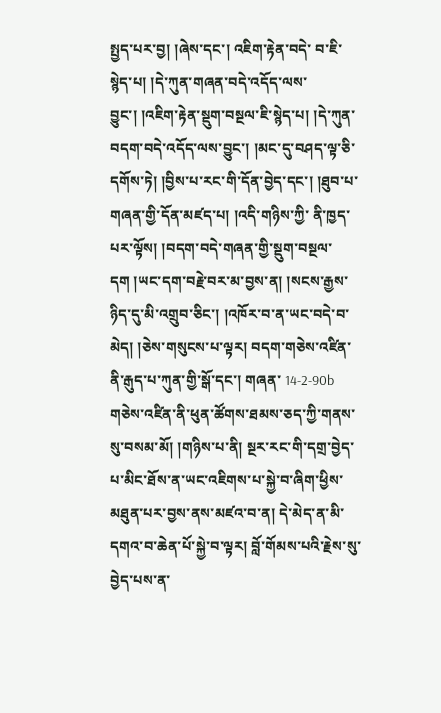སྤྱད་པར་བྱ། །ཞེས་དང་། འཇིག་རྟེན་བདེ་ བ་ཇི་སྙེད་པ། །དེ་ཀུན་གཞན་བདེ་འདོད་ལས་བྱུང་། །འཇིག་རྟེན་སྡུག་བསྔལ་ཇི་སྙེད་པ། །དེ་ཀུན་བདག་བདེ་འདོད་ལས་བྱུང་། །མང་དུ་བཤད་ལྟ་ཅི་དགོས་ཏེ། །བྱིས་པ་རང་གི་དོན་བྱེད་དང་། །ཐུབ་པ་གཞན་གྱི་དོན་མཛད་པ། །འདི་གཉིས་ཀྱི་ ནི་ཁྱད་པར་ལྟོས། །བདག་བདེ་གཞན་གྱི་སྡུག་བསྔལ་དག །ཡང་དག་བརྗེ་བར་མ་བྱས་ན། །སངས་རྒྱས་ཉིད་དུ་མི་འགྲུབ་ཅིང་། །འཁོར་བ་ན་ཡང་བདེ་བ་མེད། །ཅེས་གསུངས་པ་ལྟར། བདག་གཅེས་འཛིན་ནི་རྒུད་པ་ཀུན་གྱི་སྒོ་དང་། གཞན་ 14-2-90b གཅེས་འཛིན་ནི་ཕུན་ཚོགས་ཐམས་ཅད་ཀྱི་གནས་སུ་བསམ་མོ། །གཉིས་པ་ནི། སྔར་རང་གི་དགྲ་བྱེད་པ་མིང་ཐོས་ན་ཡང་འཇིགས་པ་སྐྱེ་བ་ཞིག་ཕྱིས་མཐུན་པར་བྱས་ནས་མཛའ་བ་ན། དེ་མེད་ན་མི་དགའ་བ་ཆེན་པོ་སྐྱེ་བ་ལྟར། བློ་གོམས་པའི་རྗེས་སུ་ བྱེད་པས་ན་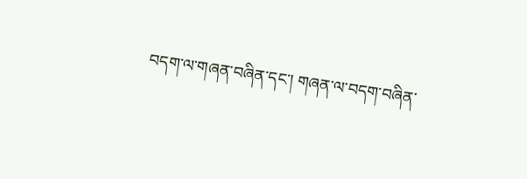བདག་ལ་གཞན་བཞིན་དང་། གཞན་ལ་བདག་བཞིན་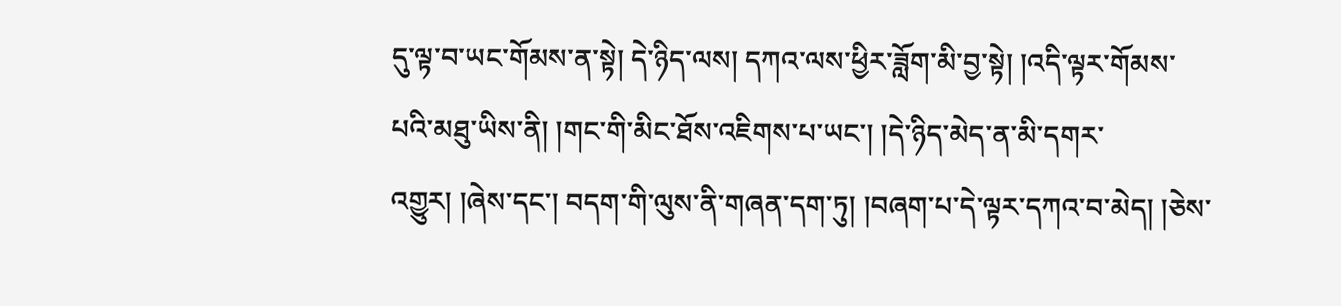དུ་ལྟ་བ་ཡང་གོམས་ན་སྟེ། དེ་ཉིད་ལས། དཀའ་ལས་ཕྱིར་ཟློག་མི་བྱ་སྟེ། །འདི་ལྟར་གོམས་པའི་མཐུ་ཡིས་ནི། །གང་གི་མིང་ཐོས་འཇིགས་པ་ཡང་། །དེ་ཉིད་མེད་ན་མི་དགར་ འགྱུར། །ཞེས་དང་། བདག་གི་ལུས་ནི་གཞན་དག་ཏུ། །བཞག་པ་དེ་ལྟར་དཀའ་བ་མེད། །ཅེས་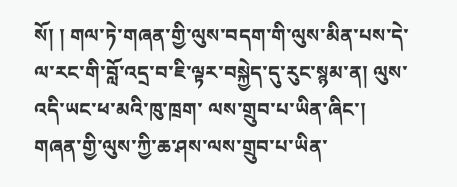སོ། ། གལ་ཏེ་གཞན་གྱི་ལུས་བདག་གི་ལུས་མིན་པས་དེ་ལ་རང་གི་བློ་འདྲ་བ་ཇི་ལྟར་བསྐྱེད་དུ་རུང་སྙམ་ན། ལུས་འདི་ཡང་ཕ་མའི་ཁུ་ཁྲག་ ལས་གྲུབ་པ་ཡིན་ཞིང་། གཞན་གྱི་ལུས་ཀྱི་ཆ་ཤས་ལས་གྲུབ་པ་ཡིན་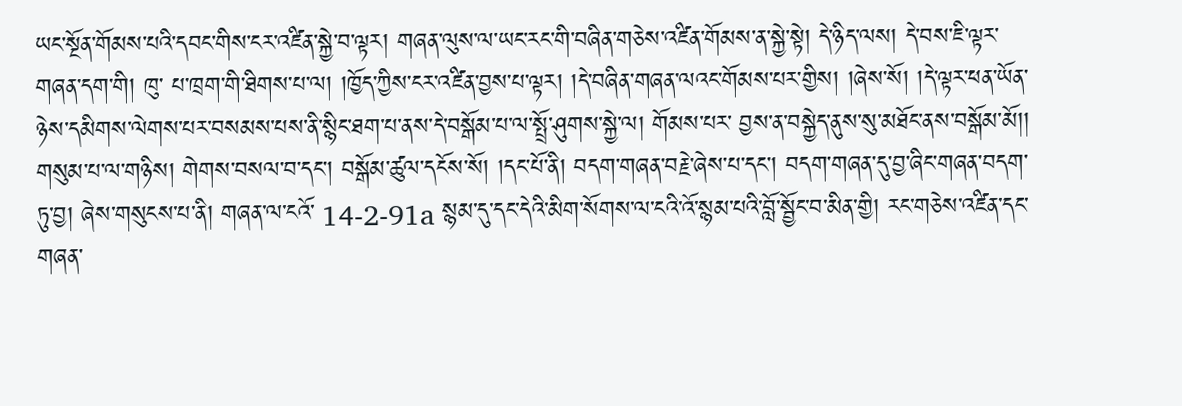ཡང་སྔོན་གོམས་པའི་དབང་གིས་ངར་འཛིན་སྐྱེ་བ་ལྟར། གཞན་ལུས་ལ་ཡང་རང་གི་བཞིན་གཅེས་འཛིན་གོམས་ན་སྐྱེ་སྟེ། དེ་ཉིད་ལས། དེ་བས་ཇི་ལྟར་གཞན་དག་གི། ཁུ་ པ་ཁྲག་གི་ཐིགས་པ་ལ། །ཁྱོད་ཀྱིས་ངར་འཛིན་བྱས་པ་ལྟར། །དེ་བཞིན་གཞན་ལའང་གོམས་པར་གྱིས། །ཞེས་སོ། །དེ་ལྟར་ཕན་ཡོན་ཉེས་དམིགས་ལེགས་པར་བསམས་པས་ནི་སྙིང་ཐག་པ་ནས་དེ་བསྒོམ་པ་ལ་སྤྲོ་ཤུགས་སྐྱེ་ལ། གོམས་པར་ བྱས་ན་བསྐྱེད་ནུས་སུ་མཐོང་ནས་བསྒོམ་མོ།། གསུམ་པ་ལ་གཉིས། གེགས་བསལ་བ་དང་། བསྒོམ་ཚུལ་དངོས་སོ། །དང་པོ་ནི། བདག་གཞན་བརྗེ་ཞེས་པ་དང་། བདག་གཞན་དུ་བྱ་ཞིང་གཞན་བདག་ཏུ་བྱ། ཞེས་གསུངས་པ་ནི། གཞན་ལ་ངའོ་ 14-2-91a སྙམ་དུ་དང་དེའི་མིག་སོགས་ལ་ངའི་འོ་སྙམ་པའི་བློ་སྦྱོང་བ་མིན་གྱི། རང་གཅེས་འཛིན་དང་གཞན་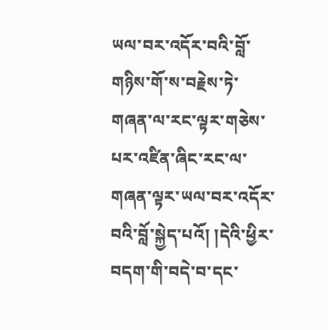ཡལ་བར་འདོར་བའི་བློ་གཉིས་གོ་ས་བརྗེས་ཏེ་གཞན་ལ་རང་ལྟར་གཅེས་པར་འཛིན་ཞིང་རང་ལ་གཞན་ལྟར་ཡལ་བར་འདོར་བའི་བློ་སྐྱེད་པའོ། །དེའི་ཕྱིར་ བདག་གི་བདེ་བ་དང་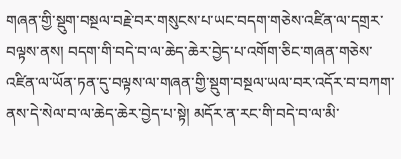གཞན་གྱི་སྡུག་བསྔལ་བརྗེ་བར་གསུངས་པ་ཡང་བདག་གཅེས་འཛིན་ལ་དགྲར་བལྟས་ནས། བདག་གི་བདེ་བ་ལ་ཆེད་ཆེར་བྱེད་པ་འགོག་ཅིང་གཞན་གཅེས་འཛིན་ལ་ཡོན་ཏན་དུ་བལྟས་ལ་གཞན་གྱི་སྡུག་བསྔལ་ཡལ་བར་འདོར་བ་བཀག་ ནས་དེ་སེལ་བ་ལ་ཆེད་ཆེར་བྱེད་པ་སྟེ། མདོར་ན་རང་གི་བདེ་བ་ལ་མི་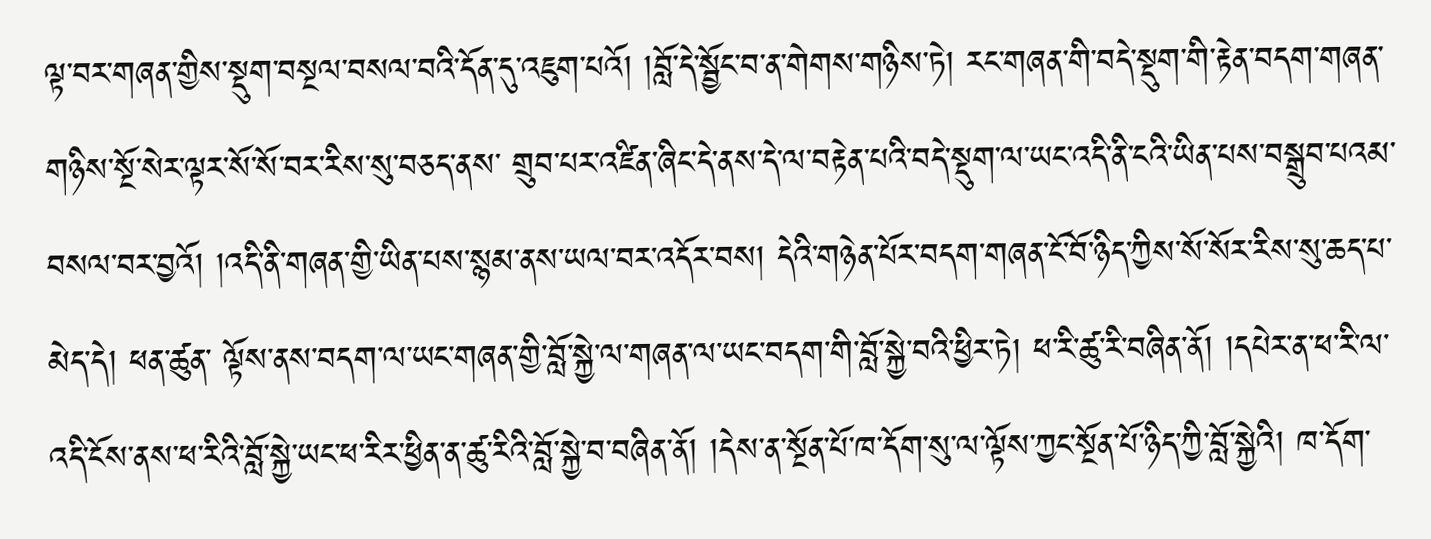ལྟ་བར་གཞན་གྱིས་སྡུག་བསྔལ་བསལ་བའི་དོན་དུ་འཇུག་པའོ། །བློ་དེ་སྦྱོང་བ་ན་གེགས་གཉིས་ཏེ། རང་གཞན་གི་བདེ་སྡུག་གི་རྟེན་བདག་གཞན་གཉིས་སྔོ་སེར་ལྟར་སོ་སོ་བར་རིས་སུ་བཅད་ནས་ གྲུབ་པར་འཛིན་ཞིང་དེ་ནས་དེ་ལ་བརྟེན་པའི་བདེ་སྡུག་ལ་ཡང་འདི་ནི་ངའི་ཡིན་པས་བསྒྲུབ་པའམ་བསལ་བར་བྱའོ། །འདི་ནི་གཞན་གྱི་ཡིན་པས་སྙམ་ནས་ཡལ་བར་འདོར་བས། དེའི་གཉེན་པོར་བདག་གཞན་ངོ་བོ་ཉིད་ཀྱིས་སོ་སོར་རིས་སུ་ཆད་པ་མེད་དེ། ཕན་ཚུན་ ལྟོས་ནས་བདག་ལ་ཡང་གཞན་གྱི་བློ་སྐྱེ་ལ་གཞན་ལ་ཡང་བདག་གི་བློ་སྐྱེ་བའི་ཕྱིར་ཏེ། ཕ་རི་ཚུ་རི་བཞིན་ནོ། །དཔེར་ན་ཕ་རི་ལ་འདི་ངོས་ནས་ཕ་རིའི་བློ་སྐྱེ་ཡང་ཕ་རིར་ཕྱིན་ན་ཚུ་རིའི་བློ་སྐྱེ་བ་བཞིན་ནོ། །དེས་ན་སྔོན་པོ་ཁ་དོག་སུ་ལ་ལྟོས་ཀྱང་སྔོན་པོ་ཉིད་ཀྱི་བློ་སྐྱེའི། ཁ་དོག་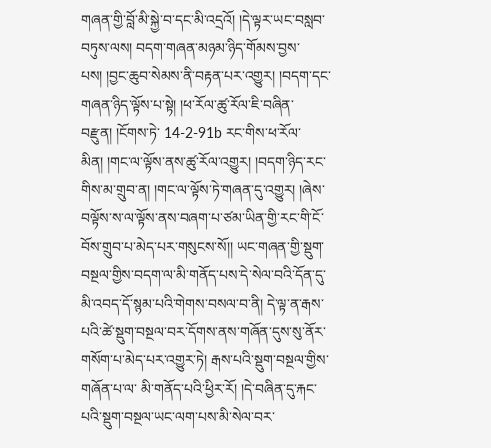གཞན་གྱི་བློ་མི་སྐྱེ་བ་དང་མི་འདྲའོ། །དེ་ལྟར་ཡང་བསླབ་བཏུས་ལས། བདག་གཞན་མཉམ་ཉིད་གོམས་བྱས་པས། །བྱང་ཆུབ་སེམས་ནི་བརྟན་པར་འགྱུར། །བདག་དང་གཞན་ཉིད་ལྟོས་པ་སྟེ། །ཕ་རོལ་ཚུ་རོལ་ཇི་བཞིན་བརྫུན། །ངོགས་ཏེ་ 14-2-91b རང་གིས་ཕ་རོལ་མིན། །གང་ལ་ལྟོས་ནས་ཚུ་རོལ་འགྱུར། །བདག་ཉིད་རང་གིས་མ་གྲུབ་ན། །གང་ལ་ལྟོས་ཏེ་གཞན་དུ་འགྱུར། །ཞེས་བལྟོས་ས་ལ་ལྟོས་ནས་བཞག་པ་ཙམ་ཡིན་གྱི་རང་གི་ངོ་བོས་གྲུབ་པ་མེད་པར་གསུངས་སོ།། ཡང་གཞན་གྱི་སྡུག་ བསྔལ་གྱིས་བདག་ལ་མི་གནོད་པས་དེ་སེལ་བའི་དོན་དུ་མི་འབད་དོ་སྙམ་པའི་གེགས་བསལ་བ་ནི། དེ་ལྟ་ན་རྒས་པའི་ཚེ་སྡུག་བསྔལ་བར་དོགས་ནས་གཞོན་དུས་སུ་ནོར་གསོག་པ་མེད་པར་འགྱུར་ཏེ། རྒས་པའི་སྡུག་བསྔལ་གྱིས་གཞོན་པ་ལ་ མི་གནོད་པའི་ཕྱིར་རོ། །དེ་བཞིན་དུ་རྐང་པའི་སྡུག་བསྔལ་ཡང་ལག་པས་མི་སེལ་བར་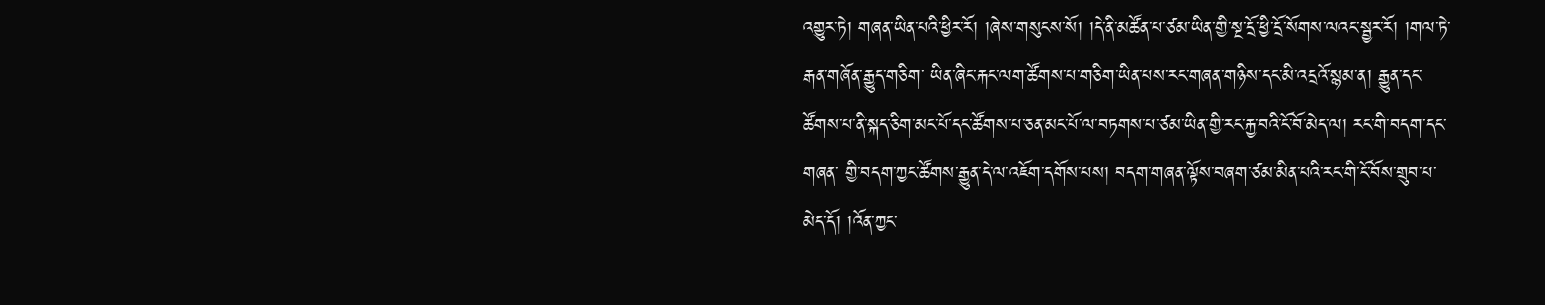འགྱུར་ཏེ། གཞན་ཡིན་པའི་ཕྱིར་རོ། །ཞེས་གསུངས་སོ། །དེ་ནི་མཚོན་པ་ཙམ་ཡིན་གྱི་སྔ་དྲོ་ཕྱི་དྲོ་སོགས་ལའང་སྦྱར་རོ། །གལ་ཏེ་རྒན་གཞོན་རྒྱུད་གཅིག་ ཡིན་ཞིང་རྐང་ལག་ཚོགས་པ་གཅིག་ཡིན་པས་རང་གཞན་གཉིས་དང་མི་འདྲའོ་སྙམ་ན། རྒྱུན་དང་ཚོགས་པ་ནི་སྐད་ཅིག་མང་པོ་དང་ཚོགས་པ་ཅན་མང་པོ་ལ་བཏགས་པ་ཙམ་ཡིན་གྱི་རང་རྐྱ་བའི་ངོ་བོ་མེད་ལ། རང་གི་བདག་དང་གཞན་ གྱི་བདག་ཀྱང་ཚོགས་རྒྱུན་དེ་ལ་འཇོག་དགོས་པས། བདག་གཞན་ལྟོས་བཞག་ཙམ་མིན་པའི་རང་གི་ངོ་བོས་གྲུབ་པ་མེད་དོ། །འོན་ཀྱང་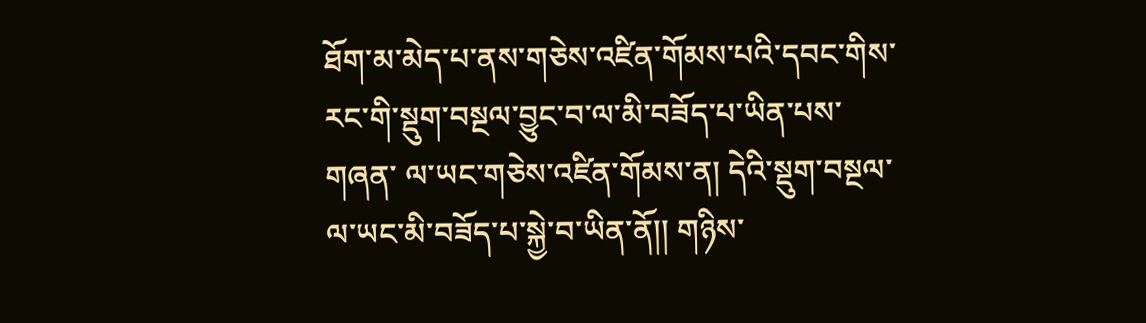ཐོག་མ་མེད་པ་ནས་གཅེས་འཛིན་གོམས་པའི་དབང་གིས་རང་གི་སྡུག་བསྔལ་བྱུང་བ་ལ་མི་བཟོད་པ་ཡིན་པས་གཞན་ ལ་ཡང་གཅེས་འཛིན་གོམས་ན། དེའི་སྡུག་བསྔལ་ལ་ཡང་མི་བཟོད་པ་སྐྱེ་བ་ཡིན་ནོ།། གཉིས་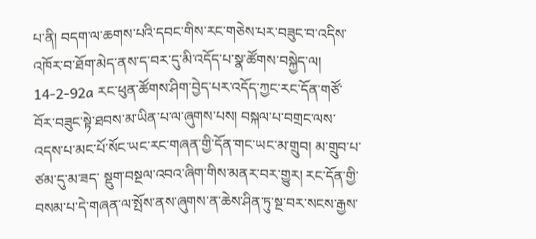པ་ནི། བདག་ལ་ཆགས་པའི་དབང་གིས་རང་གཅེས་པར་བཟུང་བ་འདིས་འཁོར་བ་ཐོག་མེད་ནས་ད་བར་དུ་མི་འདོད་པ་སྣ་ཚོགས་བསྐྱེད་ལ། 14-2-92a རང་ཕུན་ཚོགས་ཤིག་བྱེད་པར་འདོད་ཀྱང་རང་དོན་གཙོ་བོར་བཟུང་སྟེ་ཐབས་མ་ཡིན་པ་ལ་ཞུགས་པས། བསྐལ་པ་བགྲང་ལས་འདས་པ་མང་པོ་སོང་ཡང་རང་གཞན་གྱི་དོན་གང་ཡང་མ་གྲུབ། མ་གྲུབ་པ་ཙམ་དུ་མ་ཟད་ སྡུག་བསྔལ་འབའ་ཞིག་གིས་མནར་བར་གྱུར། རང་དོན་གྱི་བསམ་པ་དེ་གཞན་ལ་སྤོས་ནས་ཞུགས་ན་ཆེས་ཤིན་ཏུ་སྔ་བར་སངས་རྒྱས་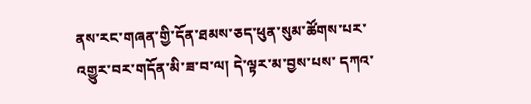ནས་རང་གཞན་གྱི་དོན་ཐམས་ཅད་ཕུན་སུམ་ཚོགས་པར་འགྱུར་བར་གདོན་མི་ཟ་བ་ལ། དེ་ལྟར་མ་བྱས་པས་ དཀའ་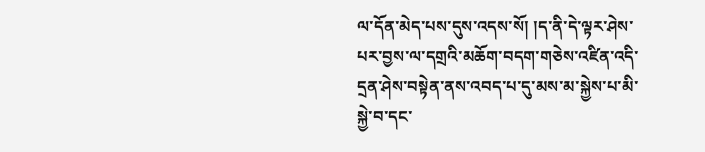ལ་དོན་མེད་པས་དུས་འདས་སོ། །ད་ནི་དེ་ལྟར་ཤེས་པར་བྱས་ལ་དགྲའི་མཆོག་བདག་གཅེས་འཛིན་འདི་དྲན་ཤེས་བསྟེན་ནས་འབད་པ་དུ་མས་མ་སྐྱེས་པ་མི་སྐྱེ་བ་དང་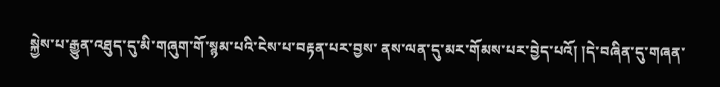སྐྱེས་པ་རྒྱུན་འཐུད་དུ་མི་གཞུག་གོ་སྙམ་པའི་ངེས་པ་བརྟན་པར་བྱས་ ནས་ལན་དུ་མར་གོམས་པར་བྱེད་པའོ། །དེ་བཞིན་དུ་གཞན་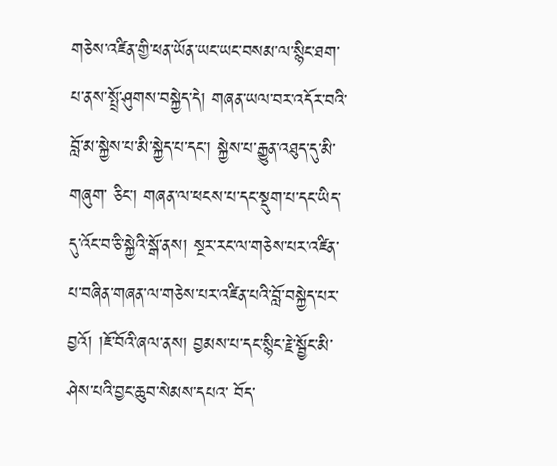གཅེས་འཛིན་གྱི་ཕན་ཡོན་ཡང་ཡང་བསམ་ལ་སྙིང་ཐག་པ་ནས་སྤྲོ་ཤུགས་བསྐྱེད་དེ། གཞན་ཡལ་བར་འདོར་བའི་བློ་མ་སྐྱེས་པ་མི་སྐྱེད་པ་དང་། སྐྱེས་པ་རྒྱུན་འཐུད་དུ་མི་གཞུག་ ཅིང་། གཞན་ལ་ཕངས་པ་དང་སྡུག་པ་དང་ཡིད་དུ་འོང་བ་ཅི་སྐྱེའི་སྒོ་ནས། སྔར་རང་ལ་གཅེས་པར་འཛིན་པ་བཞིན་གཞན་ལ་གཅེས་པར་འཛིན་པའི་བློ་བསྐྱེད་པར་བྱའོ། །ཇོ་བོའི་ཞལ་ནས། བྱམས་པ་དང་སྙིང་རྗེ་སྦྱོང་མི་ཤེས་པའི་བྱང་ཆུབ་སེམས་དཔའ་ བོད་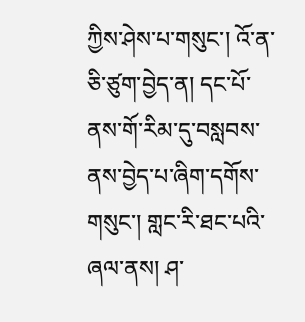ཀྱིས་ཤེས་པ་གསུང་། འོ་ན་ཅི་ཙུག་བྱེད་ན། དང་པོ་ནས་གོ་རིམ་དུ་བསླབས་ནས་བྱེད་པ་ཞིག་དགོས་གསུང་། གླང་རི་ཐང་པའི་ཞལ་ནས། ཤ་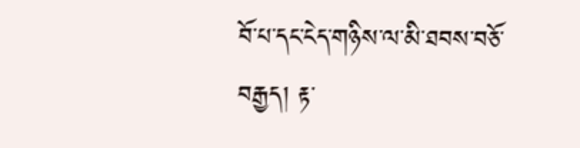བོ་པ་དང་ངེད་གཉིས་ལ་མི་ཐབས་བཅོ་བརྒྱད། རྟ་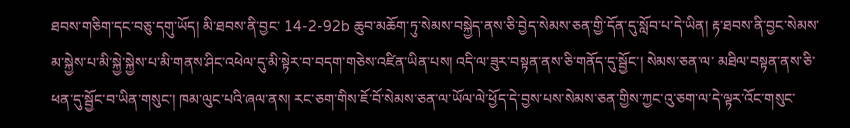ཐབས་གཅིག་དང་བཅུ་དགུ་ཡོད། མི་ཐབས་ནི་བྱང་ 14-2-92b ཆུབ་མཆོག་ཏུ་སེམས་བསྐྱེད་ནས་ཅི་བྱེད་སེམས་ཅན་གྱི་དོན་དུ་སློབ་པ་དེ་ཡིན། རྟ་ཐབས་ནི་བྱང་སེམས་མ་སྐྱེས་པ་མི་སྐྱེ་སྐྱེས་པ་མི་གནས་ཤིང་འཕེལ་དུ་མི་སྟེར་བ་བདག་གཅེས་འཛིན་ཡིན་པས། འདི་ལ་ཟུར་བསྟན་ནས་ཅི་གནོད་དུ་སྦྱོང་། སེམས་ཅན་ལ་ མཐིལ་བསྟན་ནས་ཅི་ཕན་དུ་སྦྱོང་བ་ཡིན་གསུང་། ཁམ་ལུང་པའི་ཞལ་ནས། རང་ཅག་གིས་ཇོ་བོ་སེམས་ཅན་ལ་ཡོལ་ལེ་ཕྱོད་དེ་བྱས་པས་སེམས་ཅན་གྱིས་ཀྱང་འུ་ཅག་ལ་དེ་ལྟར་འོང་གསུང་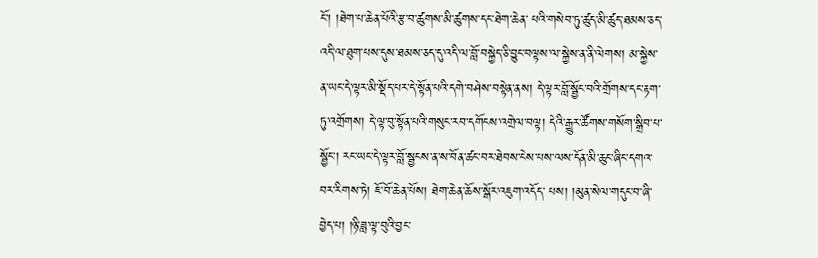ངོ་། །ཐེག་པ་ཆེན་པོའི་རྩ་བ་ཚུགས་མི་ཚུགས་དང་ཐེག་ཆེན་ པའི་གསེབ་ཏུ་ཚུད་མི་ཚུད་ཐམས་ཅད་འདི་ལ་ཐུག་པས་དུས་ཐམས་ཅད་དུ་འདི་ལ་བློ་བསྐྱེད་ཅི་བྱུང་བལྟས་ལ་སྐྱེས་ན་ནི་ལེགས། མ་སྐྱེས་ན་ཡང་དེ་ལྟར་མི་སྡོད་པར་དེ་སྟོན་པའི་དགེ་བཤེས་བསྟེན་ནས། དེ་ལྟར་བློ་སྦྱོང་བའི་གྲོགས་དང་རྟག་ཏུ་འགྲོགས། དེ་ལྟ་བུ་སྟོན་པའི་གསུང་རབ་དགོངས་འགྲེལ་བལྟ། དེའི་རྒྱུར་ཚོགས་གསོག་སྒྲིབ་པ་སྦྱོང་། རང་ཡང་དེ་ལྟར་བློ་སྦྱངས་ན་ས་བོན་ཚང་བར་ཐེབས་ངེས་པས་ལས་དོན་མི་ཆུང་ཞིང་དགའ་བར་རིགས་ཏེ། ཇོ་བོ་ཆེན་པོས། ཐེག་ཆེན་ཆོས་སྒོར་འཇུག་འདོད་ པས། །མུན་སེལ་གདུང་བ་ཞི་བྱེད་པ། །ཉི་ཟླ་ལྟ་བུའི་བྱང་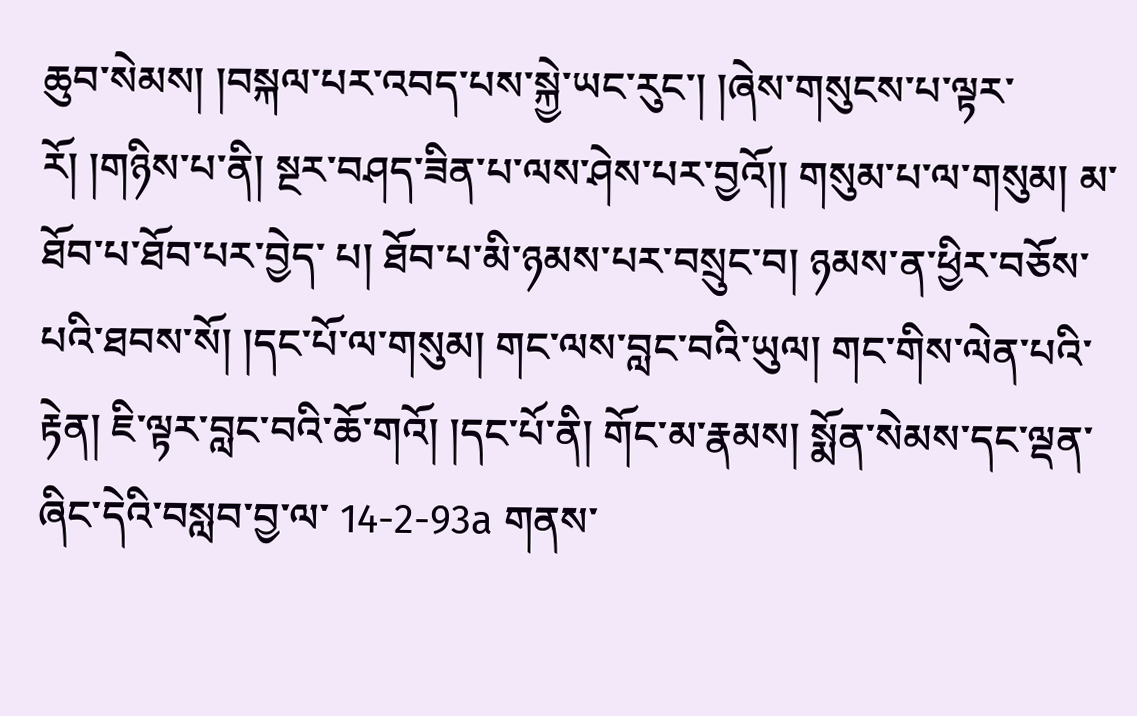ཆུབ་སེམས། །བསྐལ་པར་འབད་པས་སྐྱེ་ཡང་རུང་། །ཞེས་གསུངས་པ་ལྟར་རོ། །གཉིས་པ་ནི། སྔར་བཤད་ཟིན་པ་ལས་ཤེས་པར་བྱའོ།། གསུམ་པ་ལ་གསུམ། མ་ཐོབ་པ་ཐོབ་པར་བྱེད་ པ། ཐོབ་པ་མི་ཉམས་པར་བསྲུང་བ། ཉམས་ན་ཕྱིར་བཅོས་པའི་ཐབས་སོ། །དང་པོ་ལ་གསུམ། གང་ལས་བླང་བའི་ཡུལ། གང་གིས་ལེན་པའི་རྟེན། ཇི་ལྟར་བླང་བའི་ཆོ་གའོ། །དང་པོ་ནི། གོང་མ་རྣམས། སྨོན་སེམས་དང་ལྡན་ཞིང་དེའི་བསླབ་བྱ་ལ་ 14-2-93a གནས་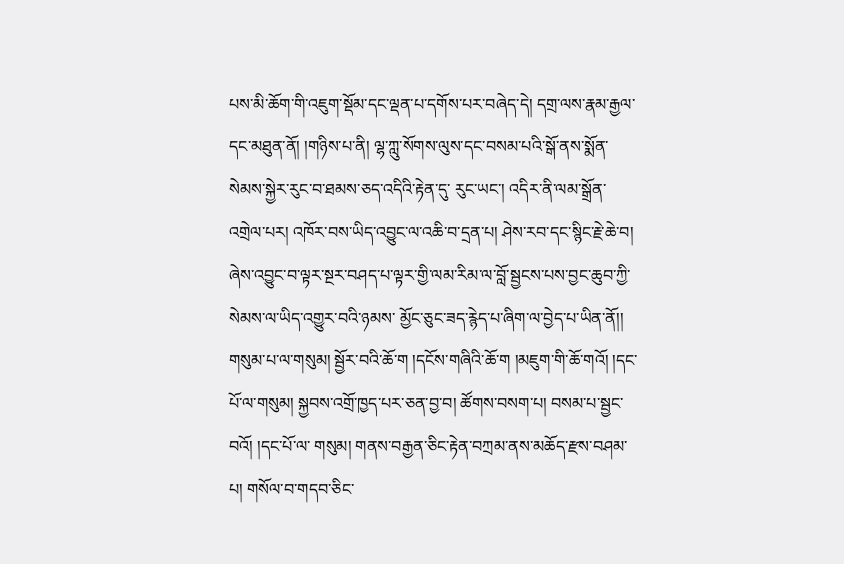པས་མི་ཆོག་གི་འཇུག་སྡོམ་དང་ལྡན་པ་དགོས་པར་བཞེད་དེ། དགྲ་ལས་རྣམ་རྒྱལ་དང་མཐུན་ནོ། །གཉིས་པ་ནི། ལྷ་ཀླུ་སོགས་ལུས་དང་བསམ་པའི་སྒོ་ནས་སྨོན་སེམས་སྐྱེར་རུང་བ་ཐམས་ཅད་འདིའི་རྟེན་དུ་ རུང་ཡང་། འདིར་ནི་ལམ་སྒྲོན་འགྲེལ་པར། འཁོར་བས་ཡིད་འབྱུང་ལ་འཆི་བ་དྲན་པ། ཤེས་རབ་དང་སྙིང་རྗེ་ཆེ་བ། ཞེས་འབྱུང་བ་ལྟར་སྔར་བཤད་པ་ལྟར་གྱི་ལམ་རིམ་ལ་བློ་སྦྱངས་པས་བྱང་ཆུབ་ཀྱི་སེམས་ལ་ཡིད་འགྱུར་བའི་ཉམས་ མྱོང་ཅུང་ཟད་རྙེད་པ་ཞིག་ལ་བྱེད་པ་ཡིན་ནོ།། གསུམ་པ་ལ་གསུམ། སྦྱོར་བའི་ཆོ་ག །དངོས་གཞིའི་ཆོ་ག །མཇུག་གི་ཆོ་གའོ། །དང་པོ་ལ་གསུམ། སྐྱབས་འགྲོ་ཁྱད་པར་ཅན་བྱ་བ། ཚོགས་བསག་པ། བསམ་པ་སྦྱང་བའོ། །དང་པོ་ལ་ གསུམ། གནས་བརྒྱན་ཅིང་རྟེན་བཀྲམ་ནས་མཆོད་རྫས་བཤམ་པ། གསོལ་བ་གདབ་ཅིང་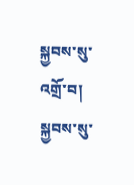སྐྱབས་སུ་འགྲོ་བ། སྐྱབས་སུ་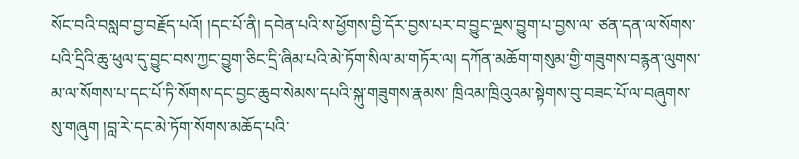སོང་བའི་བསླབ་བྱ་བརྗོད་པའོ། །དང་པོ་ནི། དབེན་པའི་ས་ཕྱོགས་བྱི་དོར་བྱས་པར་བ་བྱུང་ལྔས་བྱུག་པ་བྱས་ལ་ ཙན་དན་ལ་སོགས་པའི་དྲིའི་ཆུ་ཕུལ་དུ་བྱུང་བས་ཀྱང་བྱུག་ཅིང་དྲི་ཞིམ་པའི་མེ་ཏོག་སིལ་མ་གཏོར་ལ། དཀོན་མཆོག་གསུམ་གྱི་གཟུགས་བརྙན་ལུགས་མ་ལ་སོགས་པ་དང་པོ་ཏི་སོགས་དང་བྱང་ཆུབ་སེམས་དཔའི་སྐུ་གཟུགས་རྣམས་ ཁྲིའམ་ཁྲིའུའམ་སྟེགས་བུ་བཟང་པོ་ལ་བཞུགས་སུ་གཞུག །བླ་རེ་དང་མེ་ཏོག་སོགས་མཆོད་པའི་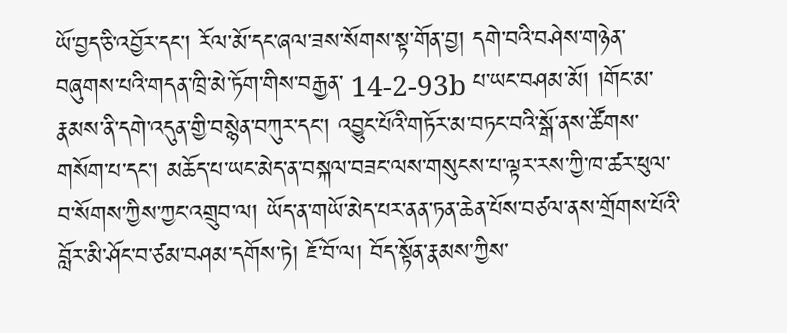ཡོ་བྱད་ཅི་འབྱོར་དང་། རོལ་མོ་དང་ཞལ་ཟས་སོགས་སྟ་གོན་བྱ། དགེ་བའི་བཤེས་གཉེན་བཞུགས་པའི་གདན་ཁྲི་མེ་ཏོག་གིས་བརྒྱན་ 14-2-93b པ་ཡང་བཤམ་མོ། །གོང་མ་རྣམས་ནི་དགེ་འདུན་གྱི་བསྙེན་བཀུར་དང་། འབྱུང་པོའི་གཏོར་མ་བཏང་བའི་སྒོ་ནས་ཚོགས་གསོག་པ་དང་། མཆོད་པ་ཡང་མེད་ན་བསྐལ་བཟང་ལས་གསུངས་པ་ལྟར་རས་ཀྱི་ཁ་ཚར་ཕུལ་བ་སོགས་ཀྱིས་ཀྱང་འགྲུབ་ལ། ཡོད་ན་གཡོ་མེད་པར་ནན་ཏན་ཆེན་པོས་བཙལ་ནས་གྲོགས་པོའི་བློར་མི་ཤོང་བ་ཙམ་བཤམ་དགོས་ཏེ། ཇོ་བོ་ལ། བོད་སྟོན་རྣམས་ཀྱིས་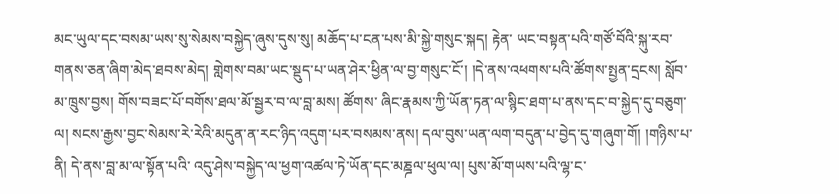མང་ཡུལ་དང་བསམ་ཡས་སུ་སེམས་བསྐྱེད་ཞུས་དུས་སུ། མཆོད་པ་ངན་པས་མི་སྐྱེ་གསུང་སྐད། རྟེན་ ཡང་བསྟན་པའི་གཙོ་བོའི་སྐུ་རབ་གནས་ཅན་ཞིག་མེད་ཐབས་མེད། གླེགས་བམ་ཡང་སྡུད་པ་ཡན་ཤེར་ཕྱིན་ལ་བྱ་གསུང་ངོ་། །དེ་ནས་འཕགས་པའི་ཚོགས་སྤྱན་དྲངས། སློབ་མ་ཁྲུས་བྱས། གོས་བཟང་པོ་བགོས་ཐལ་མོ་སྦྱར་བ་ལ་བླ་མས། ཚོགས་ ཞིང་རྣམས་ཀྱི་ཡོན་ཏན་ལ་སྙིང་ཐག་པ་ནས་དང་བ་སྐྱེད་དུ་བཅུག་ལ། སངས་རྒྱས་བྱང་སེམས་རེ་རེའི་མདུན་ན་རང་ཉིད་འདུག་པར་བསམས་ནས། དལ་བུས་ཡན་ལག་བདུན་པ་བྱེད་དུ་གཞུག་གོ། །གཉིས་པ་ནི། དེ་ནས་བླ་མ་ལ་སྟོན་པའི་ འདུ་ཤེས་བསྐྱེད་ལ་ཕྱག་འཚལ་ཏེ་ཡོན་དང་མཎྜལ་ཕུལ་ལ། པུས་མོ་གཡས་པའི་ལྷ་ང་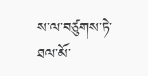ས་ལ་བཙུགས་ཏེ་ཐལ་མོ་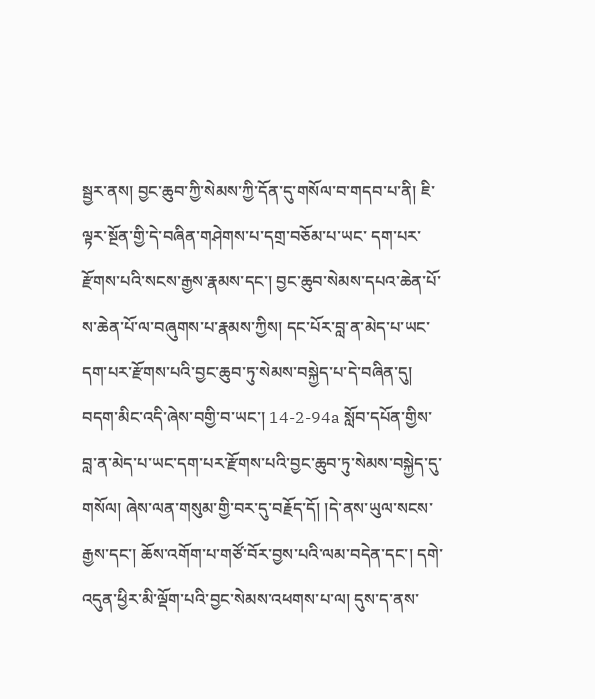སྦྱར་ནས། བྱང་ཆུབ་ཀྱི་སེམས་ཀྱི་དོན་དུ་གསོལ་བ་གདབ་པ་ནི། ཇི་ལྟར་སྔོན་གྱི་དེ་བཞིན་གཤེགས་པ་དགྲ་བཅོམ་པ་ཡང་ དག་པར་རྫོགས་པའི་སངས་རྒྱས་རྣམས་དང་། བྱང་ཆུབ་སེམས་དཔའ་ཆེན་པོ་ས་ཆེན་པོ་ལ་བཞུགས་པ་རྣམས་ཀྱིས། དང་པོར་བླ་ན་མེད་པ་ཡང་དག་པར་རྫོགས་པའི་བྱང་ཆུབ་ཏུ་སེམས་བསྐྱེད་པ་དེ་བཞིན་དུ། བདག་མིང་འདི་ཞེས་བགྱི་བ་ཡང་། 14-2-94a སློབ་དཔོན་གྱིས་བླ་ན་མེད་པ་ཡང་དག་པར་རྫོགས་པའི་བྱང་ཆུབ་ཏུ་སེམས་བསྐྱེད་དུ་གསོལ། ཞེས་ལན་གསུམ་གྱི་བར་དུ་བརྗོད་དོ། །དེ་ནས་ཡུལ་སངས་རྒྱས་དང་། ཆོས་འགོག་པ་གཙོ་བོར་བྱས་པའི་ལམ་བདེན་དང་། དགེ་འདུན་ཕྱིར་མི་ལྡོག་པའི་བྱང་སེམས་འཕགས་པ་ལ། དུས་ད་ནས་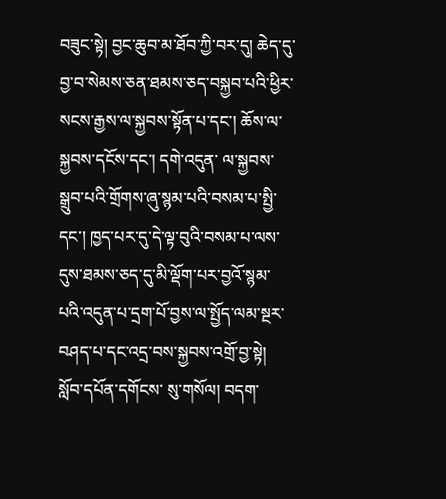བཟུང་སྟེ། བྱང་ཆུབ་མ་ཐོབ་ཀྱི་བར་དུ། ཆེད་དུ་བྱ་བ་སེམས་ཅན་ཐམས་ཅད་བསྐྱབ་པའི་ཕྱིར་སངས་རྒྱས་ལ་སྐྱབས་སྟོན་པ་དང་། ཆོས་ལ་སྐྱབས་དངོས་དང་། དགེ་འདུན་ ལ་སྐྱབས་སྒྲུབ་པའི་གྲོགས་ཞུ་སྙམ་པའི་བསམ་པ་སྤྱི་དང་། ཁྱད་པར་དུ་དེ་ལྟ་བུའི་བསམ་པ་ལས་དུས་ཐམས་ཅད་དུ་མི་ལྡོག་པར་བྱའོ་སྙམ་པའི་འདུན་པ་དྲག་པོ་བྱས་ལ་སྤྱོད་ལམ་སྔར་བཤད་པ་དང་འདྲ་བས་སྐྱབས་འགྲོ་བྱ་སྟེ། སློབ་དཔོན་དགོངས་ སུ་གསོལ། བདག་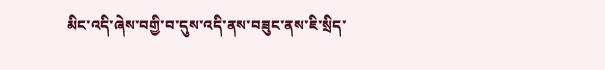མིང་འདི་ཞེས་བགྱི་བ་དུས་འདི་ནས་བཟུང་ནས་ཇི་སྲིད་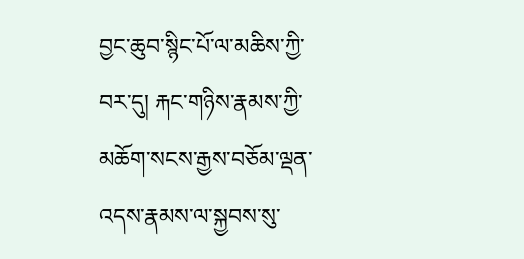བྱང་ཆུབ་སྙིང་པོ་ལ་མཆིས་ཀྱི་བར་དུ། རྐང་གཉིས་རྣམས་ཀྱི་མཆོག་སངས་རྒྱས་བཅོམ་ལྡན་འདས་རྣམས་ལ་སྐྱབས་སུ་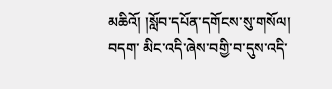མཆིའོ། །སློབ་དཔོན་དགོངས་སུ་གསོལ། བདག་ མིང་འདི་ཞེས་བགྱི་བ་དུས་འདི་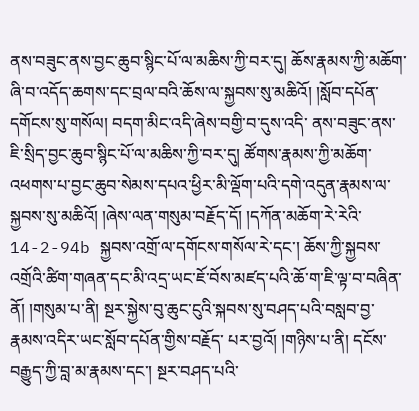ནས་བཟུང་ནས་བྱང་ཆུབ་སྙིང་པོ་ལ་མཆིས་ཀྱི་བར་དུ། ཆོས་རྣམས་ཀྱི་མཆོག་ཞི་བ་འདོད་ཆགས་དང་བྲལ་བའི་ཆོས་ལ་སྐྱབས་སུ་མཆིའོ། །སློབ་དཔོན་དགོངས་སུ་གསོལ། བདག་མིང་འདི་ཞེས་བགྱི་བ་དུས་འདི་ ནས་བཟུང་ནས་ཇི་སྲིད་བྱང་ཆུབ་སྙིང་པོ་ལ་མཆིས་ཀྱི་བར་དུ། ཚོགས་རྣམས་ཀྱི་མཆོག་འཕགས་པ་བྱང་ཆུབ་སེམས་དཔའ་ཕྱིར་མི་ལྡོག་པའི་དགེ་འདུན་རྣམས་ལ་སྐྱབས་སུ་མཆིའོ། །ཞེས་ལན་གསུམ་བརྗོད་དོ། །དཀོན་མཆོག་རེ་རེའི་ 14-2-94b སྐྱབས་འགྲོ་ལ་དགོངས་གསོལ་རེ་དང་། ཆོས་ཀྱི་སྐྱབས་འགྲོའི་ཚིག་གཞན་དང་མི་འདྲ་ཡང་ཇོ་བོས་མཛད་པའི་ཆོ་ག་ཇི་ལྟ་བ་བཞིན་ནོ། །གསུམ་པ་ནི། སྔར་སྐྱེས་བུ་ཆུང་ངུའི་སྐབས་སུ་བཤད་པའི་བསླབ་བྱ་རྣམས་འདིར་ཡང་སློབ་དཔོན་གྱིས་བརྗོད་ པར་བྱའོ། །གཉིས་པ་ནི། དངོས་བརྒྱུད་ཀྱི་བླ་མ་རྣམས་དང་། སྔར་བཤད་པའི་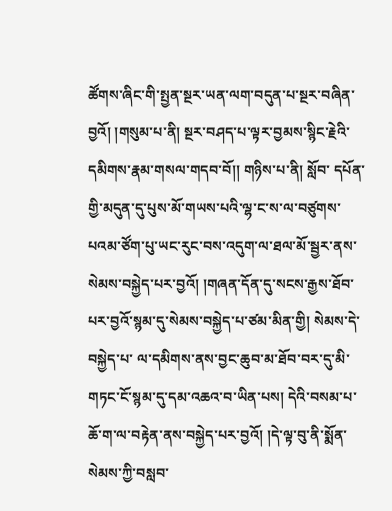ཚོགས་ཞིང་གི་སྤྱན་སྔར་ཡན་ལག་བདུན་པ་སྔར་བཞིན་བྱའོ། །གསུམ་པ་ནི། སྔར་བཤད་པ་ལྟར་བྱམས་སྙིང་རྗེའི་དམིགས་རྣམ་གསལ་གདབ་བོ།། གཉིས་པ་ནི། སློབ་ དཔོན་གྱི་མདུན་དུ་པུས་མོ་གཡས་པའི་ལྷ་ང་ས་ལ་བཙུགས་པའམ་ཙོག་པུ་ཡང་རུང་བས་འདུག་ལ་ཐལ་མོ་སྦྱར་ནས་སེམས་བསྐྱེད་པར་བྱའོ། །གཞན་དོན་དུ་སངས་རྒྱས་ཐོབ་པར་བྱའོ་སྙམ་དུ་སེམས་བསྐྱེད་པ་ཙམ་མིན་གྱི། སེམས་དེ་བསྐྱེད་པ་ ལ་དམིགས་ནས་བྱང་ཆུབ་མ་ཐོབ་བར་དུ་མི་གཏང་ངོ་སྙམ་དུ་དམ་འཆའ་བ་ཡིན་པས། དེའི་བསམ་པ་ཆོ་ག་ལ་བརྟེན་ནས་བསྐྱེད་པར་བྱའོ། །དེ་ལྟ་བུ་ནི་སྨོན་སེམས་ཀྱི་བསླབ་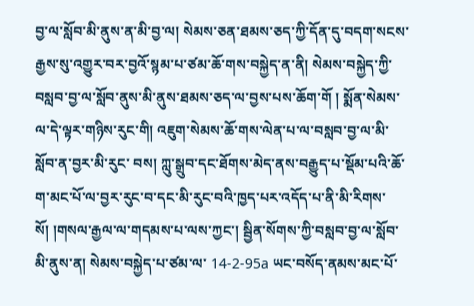བྱ་ལ་སློབ་མི་ནུས་ན་མི་བྱ་ལ། སེམས་ཅན་ཐམས་ཅད་ཀྱི་དོན་དུ་བདག་སངས་ རྒྱས་སུ་འགྱུར་བར་བྱའོ་སྙམ་པ་ཙམ་ཆོ་གས་བསྐྱེད་ན་ནི། སེམས་བསྐྱེད་ཀྱི་བསླབ་བྱ་ལ་སློབ་ནུས་མི་ནུས་ཐམས་ཅད་ལ་བྱས་པས་ཆོག་གོ ། སྨོན་སེམས་ལ་དེ་ལྟར་གཉིས་རུང་གི། འཇུག་སེམས་ཆོ་གས་ལེན་པ་ལ་བསླབ་བྱ་ལ་མི་སློབ་ན་བྱར་མི་རུང་ བས། ཀླུ་སྒྲུབ་དང་ཐོགས་མེད་ནས་བརྒྱུད་པ་སྡོམ་པའི་ཆོ་ག་མང་པོ་ལ་བྱར་རུང་བ་དང་མི་རུང་བའི་ཁྱད་པར་འདོད་པ་ནི་མི་རིགས་སོ། །གསལ་རྒྱལ་ལ་གདམས་པ་ལས་ཀྱང་། སྦྱིན་སོགས་ཀྱི་བསླབ་བྱ་ལ་སློབ་མི་ནུས་ན། སེམས་བསྐྱེད་པ་ཙམ་ལ་ 14-2-95a ཡང་བསོད་ནམས་མང་པོ་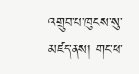འགྲུབ་པ་ཁུངས་སུ་མཛད་ནས། གང་ཕ་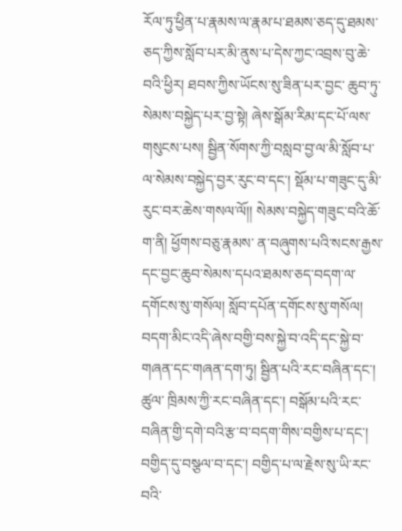རོལ་ཏུ་ཕྱིན་པ་རྣམས་ལ་རྣམ་པ་ཐམས་ཅད་དུ་ཐམས་ཅད་ཀྱིས་སློབ་པར་མི་ནུས་པ་དེས་ཀྱང་འབྲས་བུ་ཆེ་བའི་ཕྱིར། ཐབས་ཀྱིས་ཡོངས་སུ་ཟིན་པར་བྱང་ ཆུབ་ཏུ་སེམས་བསྐྱེད་པར་བྱ་སྟེ། ཞེས་སྒོམ་རིམ་དང་པོ་ལས་གསུངས་པས། སྦྱིན་སོགས་ཀྱི་བསླབ་བྱ་ལ་མི་སློབ་པ་ལ་སེམས་བསྐྱེད་བྱར་རུང་བ་དང་། སྡོམ་པ་གཟུང་དུ་མི་རུང་བར་ཆེས་གསལ་ལོ།། སེམས་བསྐྱེད་གཟུང་བའི་ཆོ་ག་ནི། ཕྱོགས་བཅུ་རྣམས་ ན་བཞུགས་པའི་སངས་རྒྱས་དང་བྱང་ཆུབ་སེམས་དཔའ་ཐམས་ཅད་བདག་ལ་དགོངས་སུ་གསོལ། སློབ་དཔོན་དགོངས་སུ་གསོལ། བདག་མིང་འདི་ཞེས་བགྱི་བས་སྐྱེ་བ་འདི་དང་སྐྱེ་བ་གཞན་དང་གཞན་དག་ཏུ། སྦྱིན་པའི་རང་བཞིན་དང་། ཚུལ་ ཁྲིམས་ཀྱི་རང་བཞིན་དང་། བསྒོམ་པའི་རང་བཞིན་གྱི་དགེ་བའི་རྩ་བ་བདག་གིས་བགྱིས་པ་དང་། བགྱིད་དུ་བསྩལ་བ་དང་། བགྱིད་པ་ལ་རྗེས་སུ་ཡི་རང་བའི་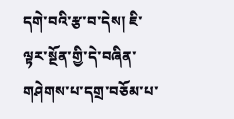དགེ་བའི་རྩ་བ་དེས། ཇི་ལྟར་སྔོན་གྱི་དེ་བཞིན་གཤེགས་པ་དགྲ་བཅོམ་པ་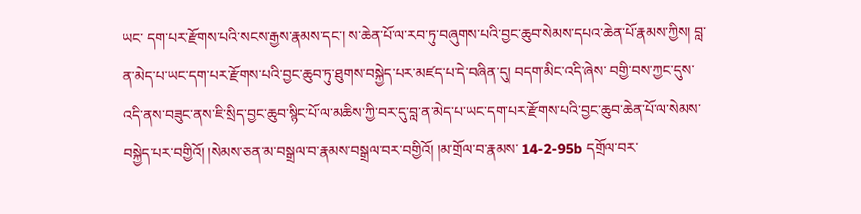ཡང་ དག་པར་རྫོགས་པའི་སངས་རྒྱས་རྣམས་དང་། ས་ཆེན་པོ་ལ་རབ་ཏུ་བཞུགས་པའི་བྱང་ཆུབ་སེམས་དཔའ་ཆེན་པོ་རྣམས་ཀྱིས། བླ་ན་མེད་པ་ཡང་དག་པར་རྫོགས་པའི་བྱང་ཆུབ་ཏུ་ཐུགས་བསྐྱེད་པར་མཛད་པ་དེ་བཞིན་དུ། བདག་མིང་འདི་ཞེས་ བགྱི་བས་ཀྱང་དུས་འདི་ནས་བཟུང་ནས་ཇི་སྲིད་བྱང་ཆུབ་སྙིང་པོ་ལ་མཆིས་ཀྱི་བར་དུ་བླ་ན་མེད་པ་ཡང་དག་པར་རྫོགས་པའི་བྱང་ཆུབ་ཆེན་པོ་ལ་སེམས་བསྐྱེད་པར་བགྱིའོ། །སེམས་ཅན་མ་བསྒྲལ་བ་རྣམས་བསྒྲལ་བར་བགྱིའོ། །མ་གྲོལ་བ་རྣམས་ 14-2-95b དགྲོལ་བར་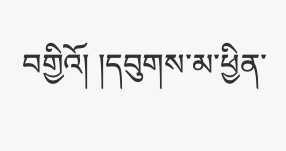བགྱིའོ། །དབུགས་མ་ཕྱིན་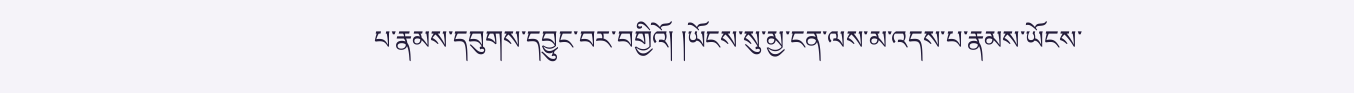པ་རྣམས་དབུགས་དབྱུང་བར་བགྱིའོ། །ཡོངས་སུ་མྱ་ངན་ལས་མ་འདས་པ་རྣམས་ཡོངས་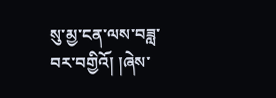སུ་མྱ་ངན་ལས་བཟླ་བར་བགྱིའོ། །ཞེས་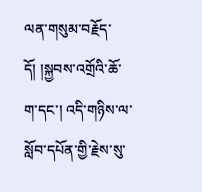ལན་གསུམ་བརྗོད་དོ། །སྐྱབས་འགྲོའི་ཆོ་ག་དང་། འདི་གཉིས་ལ་སློབ་དཔོན་གྱི་རྗེས་སུ་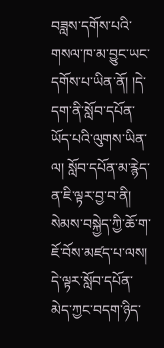བཟླས་དགོས་པའི་གསལ་ཁ་མ་བྱུང་ཡང་དགོས་པ་ཡིན་ནོ། །དེ་དག་ནི་སློབ་དཔོན་ཡོད་པའི་ལུགས་ཡིན་ལ། སློབ་དཔོན་མ་རྙེད་ན་ཇི་ལྟར་བྱ་བ་ནི། སེམས་བསྐྱེད་ཀྱི་ཆོ་ག་ཇོ་བོས་མཛད་པ་ལས། དེ་ལྟར་སློབ་དཔོན་མེད་ཀྱང་བདག་ཉིད་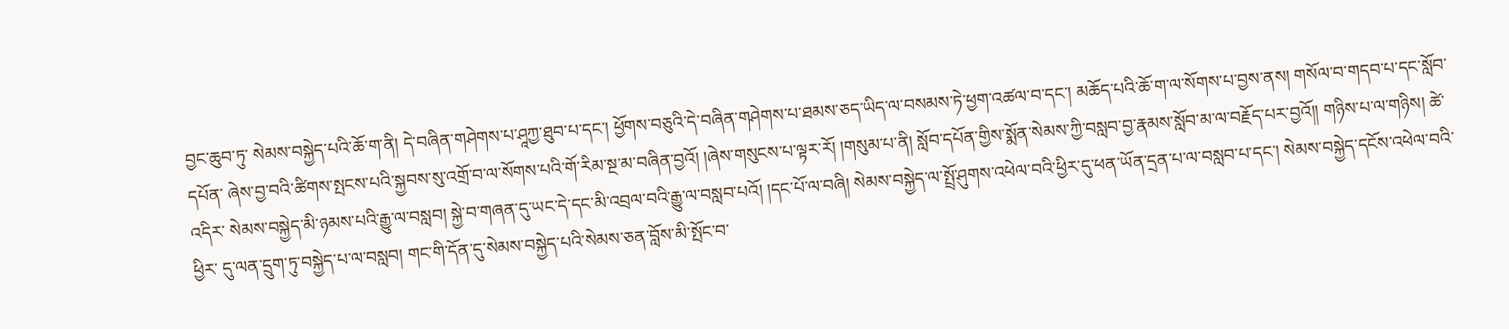བྱང་ཆུབ་ཏུ་ སེམས་བསྐྱེད་པའི་ཆོ་ག་ནི། དེ་བཞིན་གཤེགས་པ་ཤཱཀྱ་ཐུབ་པ་དང་། ཕྱོགས་བཅུའི་དེ་བཞིན་གཤེགས་པ་ཐམས་ཅད་ཡིད་ལ་བསམས་ཏེ་ཕྱག་འཚལ་བ་དང་། མཆོད་པའི་ཆོ་ག་ལ་སོགས་པ་བྱས་ནས། གསོལ་བ་གདབ་པ་དང་སློབ་དཔོན་ ཞེས་བྱ་བའི་ཚིགས་སྤངས་པའི་སྐྱབས་སུ་འགྲོ་བ་ལ་སོགས་པའི་གོ་རིམ་སྔ་མ་བཞིན་བྱའོ། །ཞེས་གསུངས་པ་ལྟར་རོ། །གསུམ་པ་ནི། སློབ་དཔོན་གྱིས་སྨོན་སེམས་ཀྱི་བསླབ་བྱ་རྣམས་སློབ་མ་ལ་བརྗོད་པར་བྱའོ།། གཉིས་པ་ལ་གཉིས། ཚེ་འདིར་ སེམས་བསྐྱེད་མི་ཉམས་པའི་རྒྱུ་ལ་བསླབ། སྐྱེ་བ་གཞན་དུ་ཡང་དེ་དང་མི་འབྲལ་བའི་རྒྱུ་ལ་བསླབ་པའོ། །དང་པོ་ལ་བཞི། སེམས་བསྐྱེད་ལ་སྤྲོ་ཤུགས་འཕེལ་བའི་ཕྱིར་དུ་ཕན་ཡོན་དྲན་པ་ལ་བསླབ་པ་དང་། སེམས་བསྐྱེད་དངོས་འཕེལ་བའི་ཕྱིར་ དུ་ལན་དྲུག་ཏུ་བསྐྱེད་པ་ལ་བསླབ། གང་གི་དོན་དུ་སེམས་བསྐྱེད་པའི་སེམས་ཅན་བློས་མི་སྤོང་བ་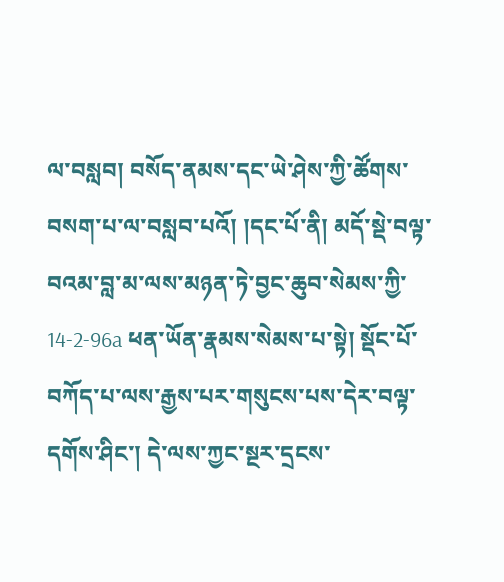ལ་བསླབ། བསོད་ནམས་དང་ཡེ་ཤེས་ཀྱི་ཚོགས་བསག་པ་ལ་བསླབ་པའོ། །དང་པོ་ནི། མདོ་སྡེ་བལྟ་བའམ་བླ་མ་ལས་མཉན་ཏེ་བྱང་ཆུབ་སེམས་ཀྱི་ 14-2-96a ཕན་ཡོན་རྣམས་སེམས་པ་སྟེ། སྡོང་པོ་བཀོད་པ་ལས་རྒྱས་པར་གསུངས་པས་དེར་བལྟ་དགོས་ཤིང་། དེ་ལས་ཀྱང་སྔར་དྲངས་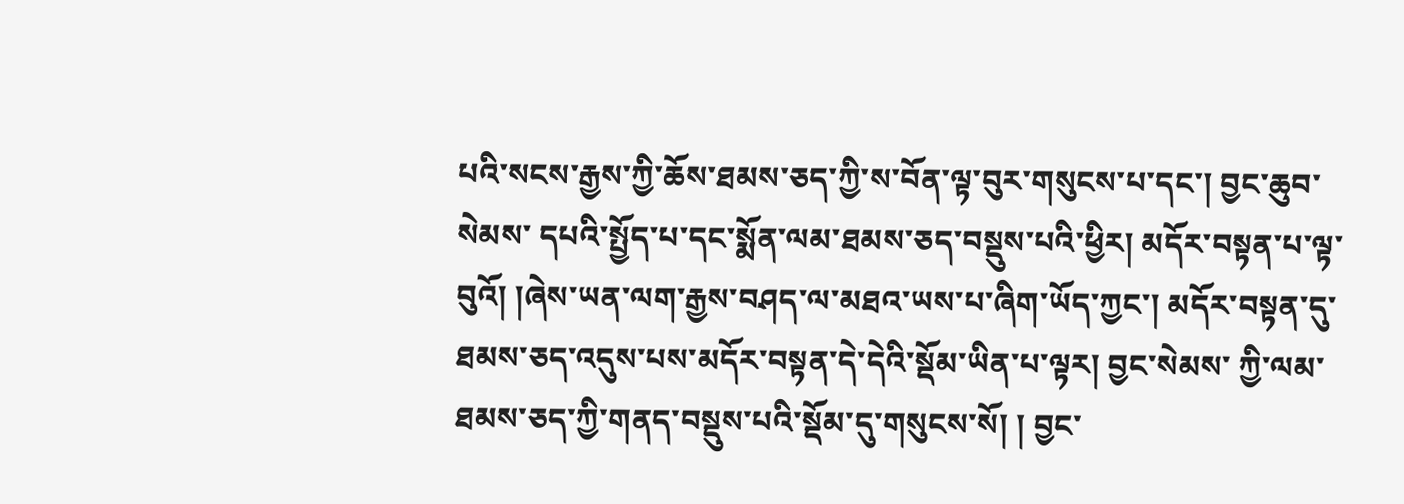པའི་སངས་རྒྱས་ཀྱི་ཆོས་ཐམས་ཅད་ཀྱི་ས་བོན་ལྟ་བུར་གསུངས་པ་དང་། བྱང་ཆུབ་སེམས་ དཔའི་སྤྱོད་པ་དང་སྨོན་ལམ་ཐམས་ཅད་བསྡུས་པའི་ཕྱིར། མདོར་བསྟན་པ་ལྟ་བུའོ། །ཞེས་ཡན་ལག་རྒྱས་བཤད་ལ་མཐའ་ཡས་པ་ཞིག་ཡོད་ཀྱང་། མདོར་བསྟན་དུ་ཐམས་ཅད་འདུས་པས་མདོར་བསྟན་དེ་དེའི་སྡོམ་ཡིན་པ་ལྟར། བྱང་སེམས་ ཀྱི་ལམ་ཐམས་ཅད་ཀྱི་གནད་བསྡུས་པའི་སྡོམ་དུ་གསུངས་སོ། ། བྱང་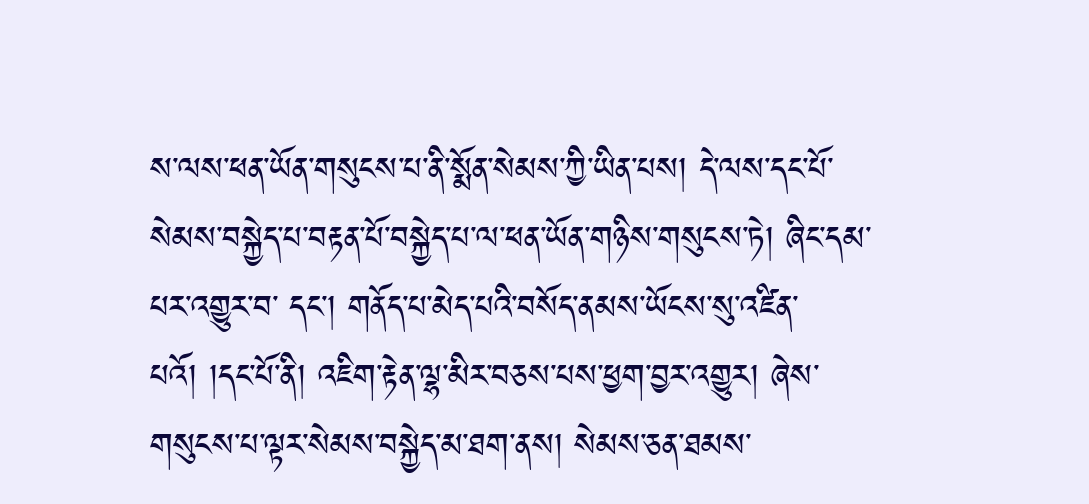ས་ལས་ཕན་ཡོན་གསུངས་པ་ནི་སྨོན་སེམས་ཀྱི་ཡིན་པས། དེ་ལས་དང་པོ་སེམས་བསྐྱེད་པ་བརྟན་པོ་བསྐྱེད་པ་ལ་ཕན་ཡོན་གཉིས་གསུངས་ཏེ། ཞིང་དམ་པར་འགྱུར་བ་ དང་། གནོད་པ་མེད་པའི་བསོད་ནམས་ཡོངས་སུ་འཛིན་པའོ། །དང་པོ་ནི། འཇིག་རྟེན་ལྷ་མིར་བཅས་པས་ཕྱག་བྱར་འགྱུར། ཞེས་གསུངས་པ་ལྟར་སེམས་བསྐྱེད་མ་ཐག་ནས། སེམས་ཅན་ཐམས་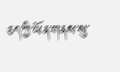ཅད་ཀྱི་ཡོན་གནས་སུ་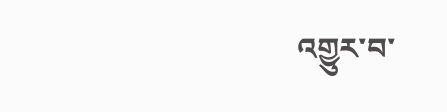འགྱུར་བ་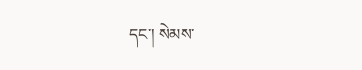དང་། སེམས་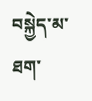བསྐྱེད་མ་ཐག་